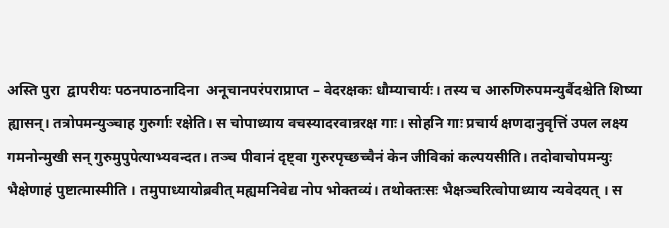अस्ति पुरा  द्वापरीयः पठनपाठनादिना  अनूचानपरंपराप्राप्त – वेदरक्षकः धौम्याचार्यः। तस्य च आरुणिरुपमन्युर्बैदश्चेति शिष्या ह्यासन्। तत्रोपमन्युञ्चाह गुरुर्गाः रक्षेति। स चोपाध्याय वचस्यादरवान्ररक्ष गाः। सोहनि गाः प्रचार्य क्षणदानुवृत्तिं उपल लक्ष्य गमनोन्मुखी सन् गुरुमुपुपेत्याभ्यवन्दत। तञ्च पीवानं दृष्ट्वा गुरुरपृच्छच्चैनं केन जीविकां कल्पयसीति। तदोवाचोपमन्युः भैक्षेणाहं पुष्टात्मास्मीति । तमुपाध्यायोब्रवीत् मह्यमनिवेद्य नोप भोक्तव्यं। तथोक्तःसः भैक्षञ्चरित्वोपाध्याय न्यवेदयत् । स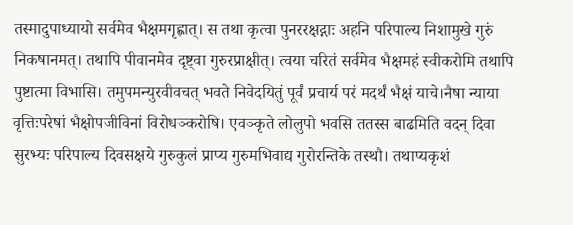तस्मादुपाध्यायो सर्वमेव भैक्षमगृह्णात्। स तथा कृत्वा पुनररक्षद्गाः अहनि परिपाल्य निशामुखे गुरुं निकषानमत्। तथापि पीवानमेव दृष्ट्वा गुरुरप्राक्षीत्। त्वया चरितं सर्वमेव भैक्षमहं स्वीकरोमि तथापि पुष्टात्मा विभासि। तमुपमन्युरवीवचत् भवते निवेदयितुं पूर्वं प्रचार्य परं मदर्थं भैक्षं याचे।नैषा न्याया वृत्तिःपरेषां भैक्षोपजीविनां विरोधञ्करोषि। एवञ्कृते लोलुपो भवसि ततस्स बाढमिति वदन् दिवा सुरभ्यः परिपाल्य दिवसक्षये गुरुकुलं प्राप्य गुरुमभिवाद्य गुरोरन्तिके तस्थौ। तथाप्यकृशं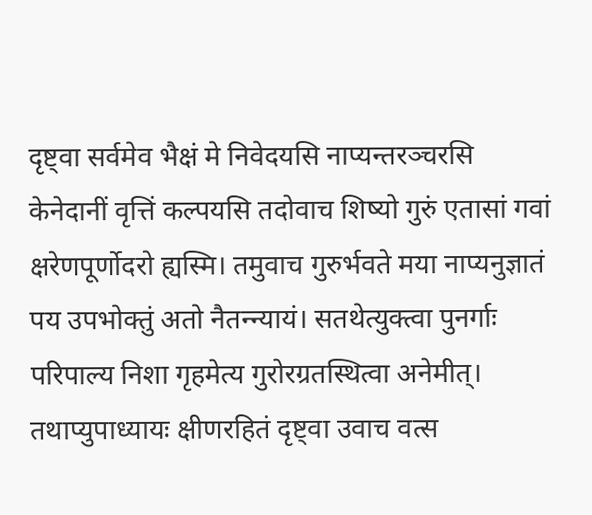दृष्ट्वा सर्वमेव भैक्षं मे निवेदयसि नाप्यन्तरञ्चरसि केनेदानीं वृत्तिं कल्पयसि तदोवाच शिष्यो गुरुं एतासां गवां क्षरेणपूर्णोदरो ह्यस्मि। तमुवाच गुरुर्भवते मया नाप्यनुज्ञातं पय उपभोक्तुं अतो नैतन्न्यायं। सतथेत्युक्त्वा पुनर्गाः परिपाल्य निशा गृहमेत्य गुरोरग्रतस्थित्वा अनेमीत्। तथाप्युपाध्यायः क्षीणरहितं दृष्ट्वा उवाच वत्स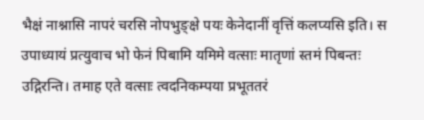भैक्षं नाश्नासि नापरं चरसि नोपभुङ्क्षे पयः केनेदानीं वृत्तिं कलप्यसि इति। स उपाध्यायं प्रत्युवाच भो फेनं पिबामि यमिमे वत्साः मातृणां स्तमं पिबन्तः उद्गिरन्ति। तमाह एते वत्साः त्वदनिकम्पया प्रभूततरं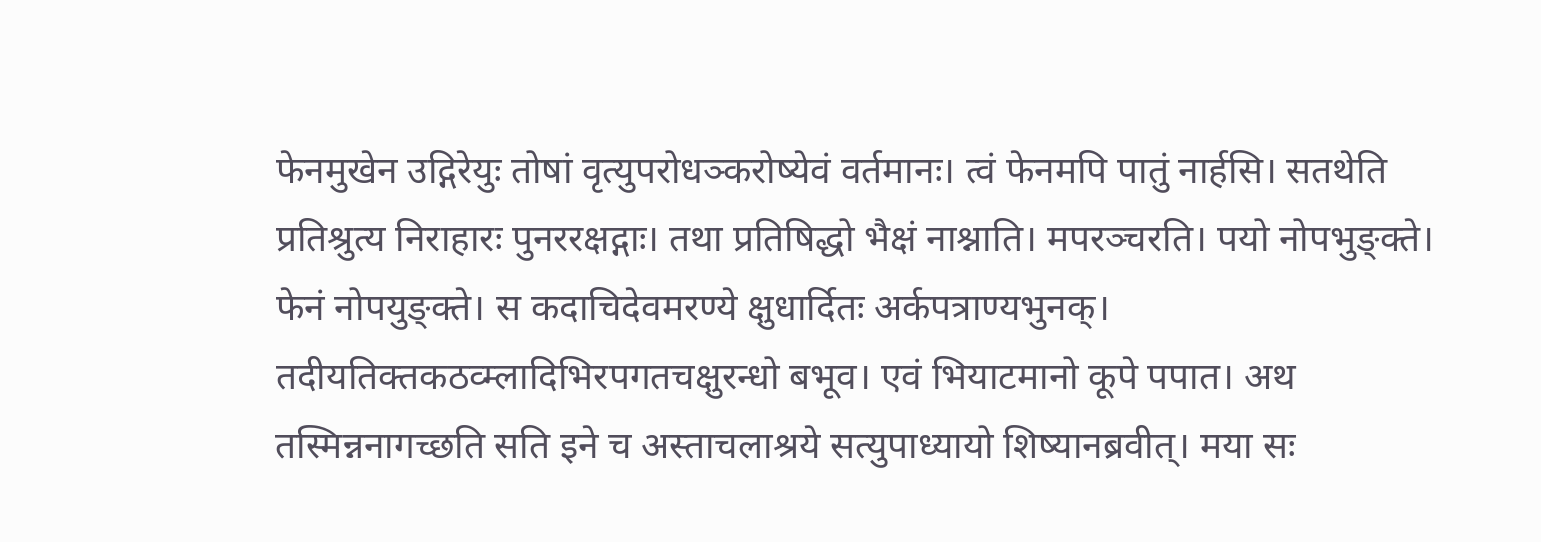फेनमुखेन उद्गिरेयुः तोषां वृत्युपरोधञ्करोष्येवं वर्तमानः। त्वं फेनमपि पातुं नार्हसि। सतथेति प्रतिश्रुत्य निराहारः पुनररक्षद्गाः। तथा प्रतिषिद्धो भैक्षं नाश्नाति। मपरञ्चरति। पयो नोपभुङ्क्ते। फेनं नोपयुङ्क्ते। स कदाचिदेवमरण्ये क्षुधार्दितः अर्कपत्राण्यभुनक्। तदीयतिक्तकठव्म्लादिभिरपगतचक्षुरन्धो बभूव। एवं भियाटमानो कूपे पपात। अथ तस्मिन्ननागच्छति सति इने च अस्ताचलाश्रये सत्युपाध्यायो शिष्यानब्रवीत्। मया सः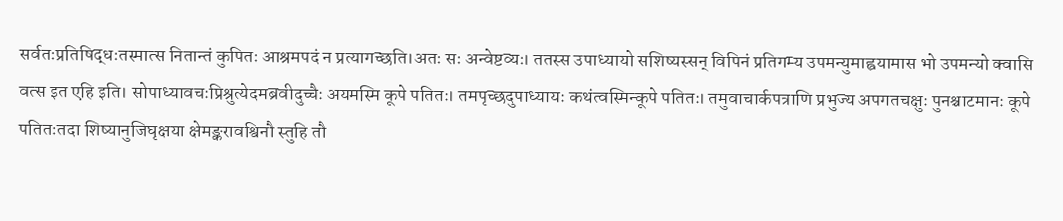सर्वतःप्रतिषिद्धःतस्मात्स नितान्तं कुपितः आश्रमपदं न प्रत्यागच्छति।अतः सः अन्वेष्टव्यः। ततस्स उपाध्यायो सशिष्यस्सन् विपिनं प्रतिगम्य उपमन्युमाह्वयामास भो उपमन्यो क्वासि वत्स इत एहि इति। सोपाध्यावचःप्रिश्रुत्येदमब्रवीदुच्चैः अयमस्मि कूपे पतितः। तमपृच्छदुपाध्यायः कथंत्वस्मिन्कूपे पतितः। तमुवाचार्कपत्राणि प्रभुज्य अपगतचक्षुः पुनश्चाटमानः कूपे पतितःतदा शिष्यानुजिघृक्षया क्षेमङ्करावश्विनौ स्तुहि तौ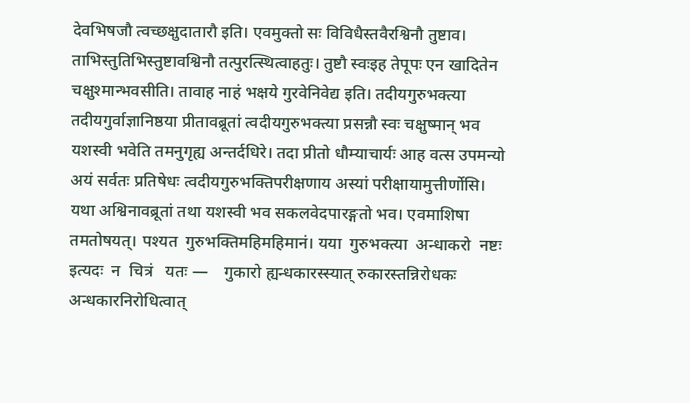देवभिषजौ त्वच्छक्षुदातारौ इति। एवमुक्तो सः विविधैस्तवैरश्विनौ तुष्टाव। ताभिस्तुतिभिस्तुष्टावश्विनौ तत्पुरत्स्थित्वाहतुः। तुष्टौ स्वःइह तेपूपः एन खादितेन चक्षुश्मान्भवसीति। तावाह नाहं भक्षये गुरवेनिवेद्य इति। तदीयगुरुभक्त्या तदीयगुर्वाज्ञानिष्ठया प्रीतावब्रूतां त्वदीयगुरुभक्त्या प्रसन्नौ स्वः चक्षुष्मान् भव यशस्वी भवेति तमनुगृह्य अन्तर्दधिरे। तदा प्रीतो धौम्याचार्यः आह वत्स उपमन्यो अयं सर्वतः प्रतिषेधः त्वदीयगुरुभक्तिपरीक्षणाय अस्यां परीक्षायामुत्तीर्णोसि। यथा अश्विनावब्रूतां तथा यशस्वी भव सकलवेदपारङ्गतो भव। एवमाशिषा  तमतोषयत्। पश्यत  गुरुभक्तिमहिमहिमानं। यया  गुरुभक्त्या  अन्धाकरो  नष्टः   इत्यदः  न  चित्रं   यतः —    गुकारो ह्यन्धकारस्स्यात् रुकारस्तन्निरोधकः       अन्धकारनिरोधित्वात्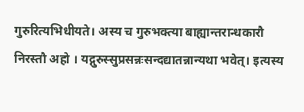गुरुरित्यभिधीयते। अस्य च गुरुभक्त्या बाह्यान्तरान्धकारौ निरस्तौ अहो । यद्गुरुस्सुप्रसन्नःसन्दद्यातन्नान्यथा भवेत्। इत्यस्य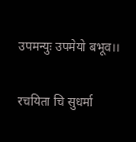उपमन्युः उपमेयो बभूव।।

रचयिता चि सुधर्मा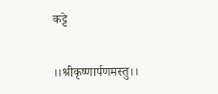कट्टे

।।श्रीकृष्णार्पणमस्तु।।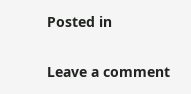Posted in

Leave a comment